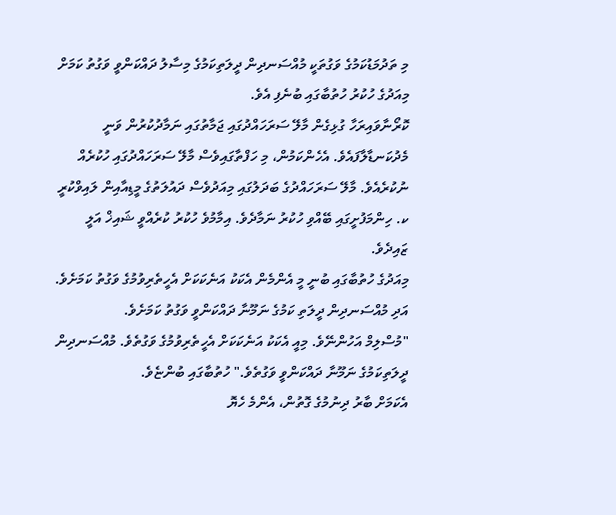މި ތަދުމަޑުކަމުގެ ވަގުތަކީ މުއްސަނދިން ދީލަތިކަމުގެ މިސާލު ދައްކަންވީ ވަގުތު ކަމަށް މިއަދުގެ ހުކުރު ހުތުބާގައި ބުނެފި އެވެ.
ކޮރޯނާވައިރަހާ ގުޅިގެން މާލޭ ސަރަހައްދުގައި ޖަމާތުގައި ނަމާދުކުރުން ވަނީ މެދުކަނޑާލާފައެވެ. އެހެންކަމުން، މި ހަފްތާގައިވެސް މާލޭ ސަރަހައްދުގައި ހުކުރެއް ނުކުރެއެވެ. މާލޭ ސަރަހައްދުގެ ބަދަލުގައި މިއަދުވެސް ދައުލަތުގެ މީޑިއާއިން ލައިވްކުރީ ކ. ހިންމަފުށީގައި ބޭއްވި ހުކުރު ނަމާދެވެ. އިމާމުވެ ހުކުރު ކުރެއްވީ ޝައިޚް އަލީ ޒައިދެވެ.
މިއަދުގެ ހުތުބާގައި ބުނީ މީ އެންމެން އެކަކު އަނެކަކަށް އެހީތެރިވުމުގެ ވަގުތު ކަމަށެވެ. އަދި މުއްސަނދިން ދީލަތި ކަމުގެ ނަމޫނާ ދައްކަންވީ ވަގުތު ކަމަށެވެ.
"މުސްލިމް އަހުންނޭވެ. މިއީ އެކަކު އަނެކަކަށް އެހީތެރިވުމުގެ ވަގުތެވެ. މުއްސަނދިން ދީލަތިކަމުގެ ނަމޫނާ ދައްކަންވީ ވަގުތެވެ." ހުތުބާގައި ބުންޏެވެ.
އެކަމަށް ބާރު ދިނުމުގެ ގޮތުން، އެންމެ ހެޔޮ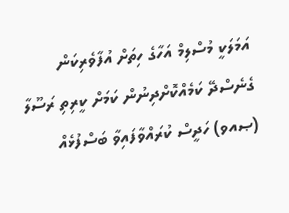އަމަލަކީ މުސްލިމް އަހާގެ ހިތަށް އުފާވެރިކަން ގެނެސްދޭ ކަމެއްކޮށްދިނުން ކަމަށް ކީރިތި ރަސޫލާ (ޞއވ) ހަދީސް ކުރައްވާފައިވާ ބަސްފުޅެއް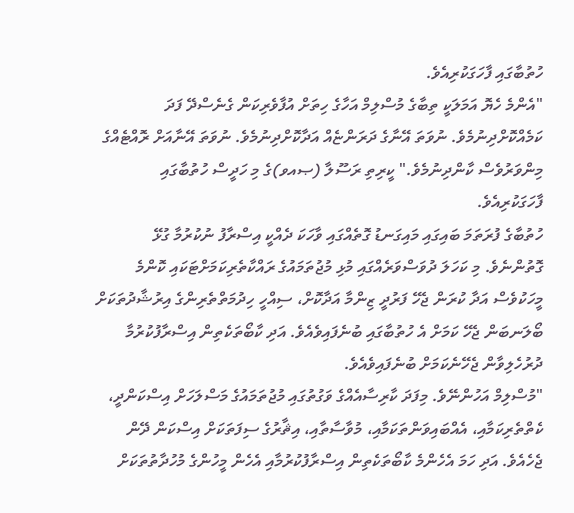ހުތުބާގައި ފާހަގަކުރިއެވެ.
"އެންމެ ހެޔޮ އަމަލަކީ ތިބާގެ މުސްލިމް އަހާގެ ހިތަށް އުފާވެރިކަން ގެނެސްދޭ ފަދަ ކަމެއްކޮށްދިނުމެވެ. ނުވަތަ އޭނާގެ ދަރަންޏެއް އަދާކޮށްދިނުމެވެ. ނުވަތަ އޭނާއަށް ރޮއްޓެއްގެ މިންވަރުވެސް ކާންދިނުމެވެ." ކީރިތި ރަސޫލާ (ޞއވ)ގެ މި ހަދީސް ހުތުބާގައި ފާހަގަކުރިއެވެ.
ހުތުބާގެ ފުރަތަމަ ބައިގައި މައިގަނޑު ގޮތެއްގައި ވާހަކަ ދެއްކީ އިސްރާފު ނުކުރުމާ ގުޅޭ ގޮތުންނެވެ. މި ކަހަލަ ދުވަސްވަރެއްގައި މުޅި މުޖުތަމައުގެ ރައްކާތެރިކަމަށްޓަކައި ކޮންމެ މީހަކުވެސް އަދާ ކުރަން ޖެހޭ ފަރުދީ ޒިންމާ އަދާކޮށް، ސިއްހީ ހިދުމަތްތެރިންގެ އިރުޝާދުތަކަށް ބޯލަނބަން ޖެހޭ ކަމަށް އެ ހުތުބާގައި ބުނެފައިވެއެވެ. އަދި ކާބޯތަކެތިން އިސްރާފުކުރުމާ ދުރުހެލިވާން ޖެހޭނެކަމަށް ބުނެފައިވެއެވެ.
"މުސްލިމް އަހުންނޭވެ. މިފަދަ ކާރިސާއެއްގެ ވަގުތުގައި މުޖުތަމައުގެ މަސްލަހަށް އިސްކަންދީ، ކެތްތެރިކަމާއި، އެއްބައިވަންތަކަމާއި، މުވާސާތާއި، އިޘާރުގެ ސިފަތަކަށް އިސްކަން ދޭން ޖެހެއެވެ. އަދި ހަމަ އެހެންމެ ކާބޯތަކެތިން އިސްރާފުކުރުމާއި އެހެން މީހުންގެ މުހުދާތުތަކަށް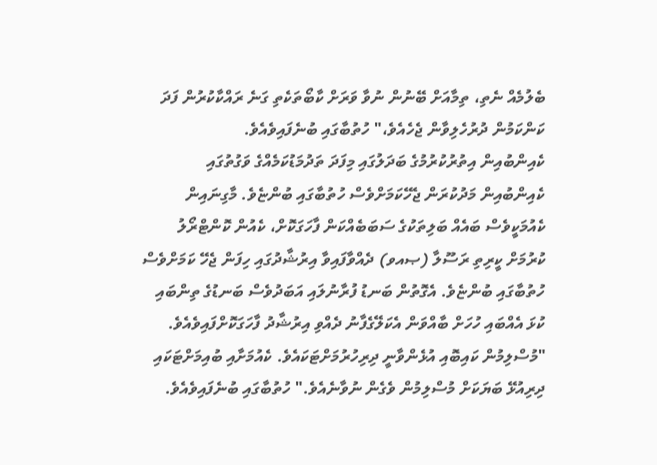ބެލުމެއް ނެތި، ތިމާއަށް ބޭނުން ނުވާ ވަރަށް ކާބޯތަކެތި ގަނެ ރައްކާކުރުން ފަދަ ކަންކަމުން ދުރުހެލިވާން ޖެހެއެވެ،" ހުތުބާގައި ބުނެފައިވެއެވެ.
ކެއިންބުއިން އިތުރުކުރުމުގެ ބަދަލުގައި މިފަދަ ތަދުމަޑުކަމެއްގެ ވަގުތުގައި ކެއިންބުއިން މަދުކުރަން ޖެހޭކަމަށްވެސް ހުތުބާގައި ބުންޏެވެ. މާގިނައިން ކެއުމަކީވެސް ބައެއް ބަލިތަކުގެ ސަބަބެއްކަން ފާހަގަކޮށް، ކެއުން ކޮންޓްރޯލު ކުރުމަށް ކީރިތި ރަސޫލާ (ޞއވ) ދެއްވާފައިވާ އިރުޝާދުގައި ހިފަން ޖެހޭ ކަމަށްވެސް ހުތުބާގައި ބުންޏެވެ. އެގޮތުން ބަނޑު ފުރާނުލައި އަބަދުވެސް ބަނޑުގެ ތިންބައި ކުޅަ އެއްބައި ހުހަށް ބާއްވަން އެކަލޭގެފާނު ދެއްވި އިރުޝާދު ފާހަގަކޮށްފައިވެއެވެ.
"މުސްލިމުން ކައިބޮއި އުޅެންވާނީ ދިރިހުރުމަށްޓަކައެވެ. ކެއުމަށާއި ބުއިމަށްޓަކައި ދިރިއުޅޭ ބަޔަކަށް މުސްލިމުން ވެގެން ނުވާނެއެވެ." ހުތުބާގައި ބުނެފައިވެއެވެ.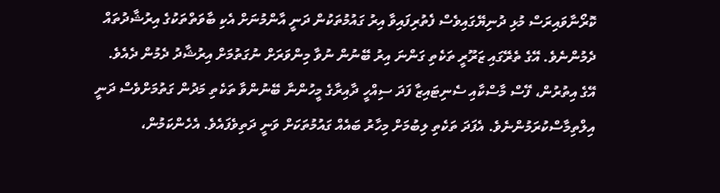ކޮރޯނާވައިރަސް މުޅި ދުނިޔޭގައިވެސް ފެތުރިފައިވާ އިރު ގައުމުތަކުން ދަނީ އާންމުނަށް އެކި ބާވަތްތަކުގެ އިރުޝާދުތައް ދެމުންނެވެ. އޭގެ ތެރޭގައި ޒަރޫރީ ތަކެތި ގަންނަ އިރު ބޭނުން ނުވާ މިންވަރަށް ނުގަތުމަށް އިރުޝާދު ދެމުން ދެއެވެ.
އޭގެ އިތުރުން، ފޭސް މާސްކާއި ސެނިޓައިޒާ ފަދަ ސިއްހީ ދާއިރާގެ މީހުންނާ ބޭނުންވާ ތަކެތި މަދުން ގަތުމަށްވެސް ދަނީ އިލްތިމާސްކުރަމުންނެވެ. އެފަދަ ތަކެތި ލިބުމަށް މިހާރު ބައެއް ގައުމުތަކަށް ވަނީ ދަތިވެފައެވެ. އެހެންކަމުން،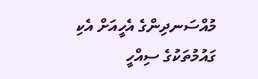މުއްސަނދިންގެ އެހީއަށް އެކި ގައުމުތަކުގެ ސިއްހީ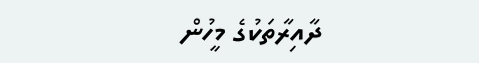ދާއިރާތަކުގެ މީހުން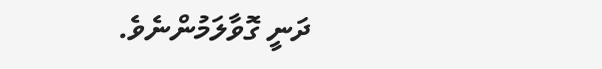ދަނީ ގޮވާލަމުންނެވެ.